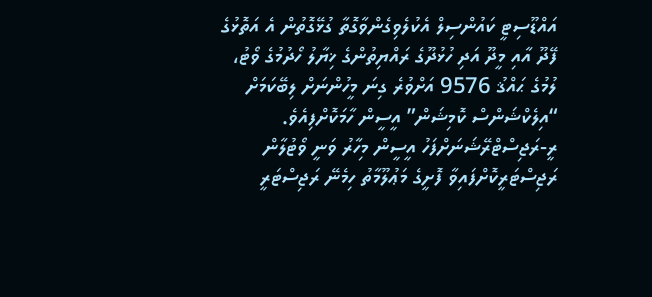އައްޑޫސިޓީ ކައުންސިލް އެކުލެވިގެންވާގޮތާ ގުޅޭގޮތުން އެ އަތޮޅުގެ ފޭދޫ އާއި މީދޫ އަދި ހުޅުދޫގެ ރައްޔިތުންގެ ޚިޔާލު ހޯދުމުގެ ވޯޓު، ލުމުގެ ޙައްޤު 9576 އަށްވުރެ ގިނަ މީހުންނަށް ލިބޭކަމަށް “އިލެކްޝަންސް ކޮމިޝަން” އީސީން ހާމަކޮށްފިއެވެ.
ރީ-ރަޖިސްޓްރޭޝަނަށްފަހު އީސީން މިހާރު ވަނީ ވޯޓުލާން ރަޖިސްޓަރީކޮށްފައިވާ ފޮށީގެ މަޢުލޫމާތު ހިމެނޭ ރަޖިސްޓަރީ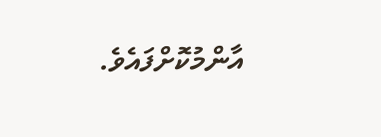އާންމުކޮށްފައެވެ.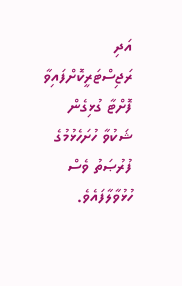އަދި ރަޖިސްޓަރީކޮށްފައިވާ ފޮށްޓާ ގުޅިގެން ޝަކުވާ ހުށަހެޅުމުގެ ފުރުޞަތު ވެސް ހުޅުވާލާފައެވެ.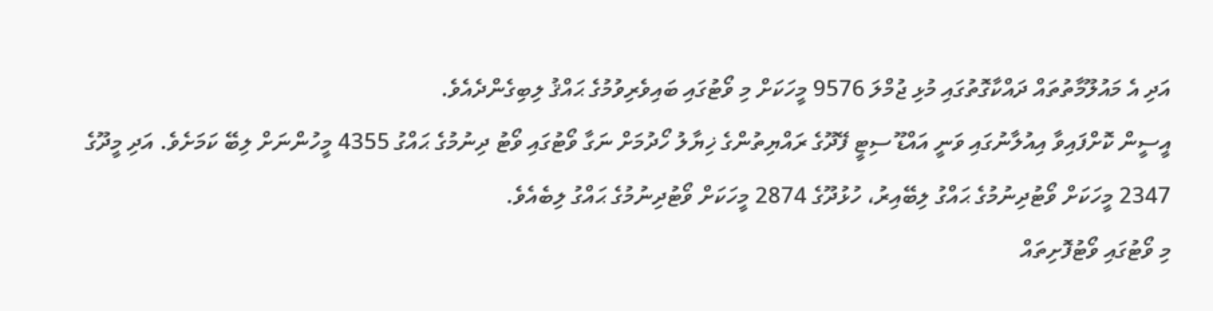އަދި އެ މައުލޫމާތުތައް ދައްކާގޮތުގައި މުޅި ޖުމްލަ 9576 މީހަކަށް މި ވޯޓުގައި ބައިވެރިވުމުގެ ޙައްޤު ލިބިގެންދެއެވެ.
އީސީން ކޮށްފައިވާ އިއުލާނުގައި ވަނީ އައްޑޫ ސިޓީ ފޭދޫގެ ރައްޔިތުންގެ ޚިޔާލު ހޯދުމަށް ނަގާ ވޯޓުގައި ވޯޓު ދިނުމުގެ ޙައްގު 4355 މީހުންނަށް ލިބޭ ކަމަށެވެ. އަދި މީދޫގެ 2347 މީހަކަށް ވޯޓުދިނުމުގެ ޙައްގު ލިބޭއިރު، ހުޅުދޫގެ 2874 މީހަކަށް ވޯޓުދިނުމުގެ ޙައްގު ލިބެއެވެ.
މި ވޯޓުގައި ވޯޓުފޮށިތައް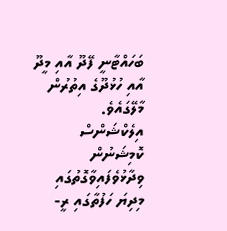ބަހައްޓާނީ ފޭދޫ އާއި މީދޫ އާއި ހުޅުދޫގެ އިތުރުން މާލޭގައެވެ. އިލެކްޝަންސް ކޮމިޝަނުން ވިދާޅުވެފައިވާގޮތުގައި މިދިޔަ ހަފުތާގައި ރީ-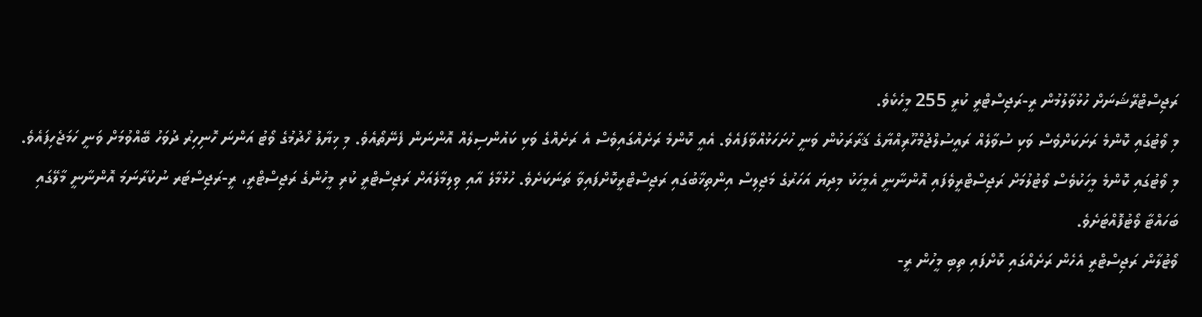ރަޖިސްޓްރޭޝަނަށް ހުޅުވާލުމުން ރީ-ރަޖިސްޓްރީ ކުރީ 255 މީހެކެވެ.
މި ވޯޓުގައި ކޮންމެ ރަށަކަށްވެސް ވަކި ސުވާލެއް ރައީސުލްޖުމްހޫރިއްޔާގެ ޤަރާރަކުން ވަނީ ހުށަހަޅުއްވާފައެވެ. އެއީ ކޮންމެ ރަށެއްގައިވެސް އެ ރަށެއްގެ ވަކި ކައުންސިލެއް އޮންނަން ފެނޭތޯއެވެ. މި ޚިޔާލު ހޯދުމުގެ ވޯޓު އަންނަ ހޮނިހިރު ދުވަހު ބޭއްވުމަށް ވަނީ ހަމަޖެހިފައެވެ.
މި ވޯޓުގައި ކޮންމެ މީހަކުވެސް ވޯޓުލުމަށް ރަޖިސްޓްރީވެފައި އޮންނާނީ އެމީހަކު މިދިޔަ އަހަރުގެ މަޖިލިސް އިންތިޚާބުގައި ރަޖިސްޓްރީކޮށްފައިވާ ތަނަކަށެވެ. ހުޅުމާލެ އާއި ވިލިމާލެއަށް ރަޖިސްޓްރީ ކުރި މީހުންގެ ރަޖިސްޓްރީ، ރީ-ރަޖިސްޓަރ ނުކުރާނަމަ އޮންނާނީ މާލޭގައި ބަހައްޓާ ވޯޓުފޮއްޓަށެވެ.
ވޯޓުލާން ރަޖިސްޓްރީ އެހެން ރަށެއްގައި ކޮށްފައި ތިބި މީހުން ރީ-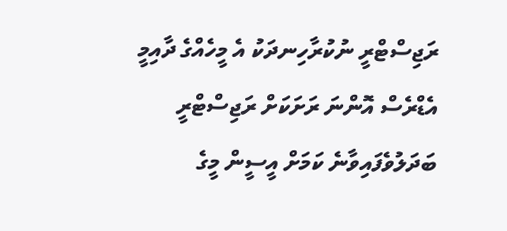ރަޖިސްޓްރީ ނުކުރާހިނދަކު އެ މީހެއްގެ ދާއިމީ އެޑްރެސް އޮންނަ ރަށަކަށް ރަޖިސްޓްރީ ބަދަލުވެފައިވާނެ ކަމަށް އީސީން މީގެ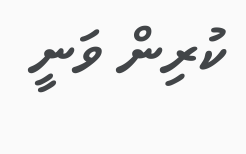ކުރިން ވަނީ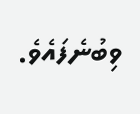ވިބުނެފައެވެ.